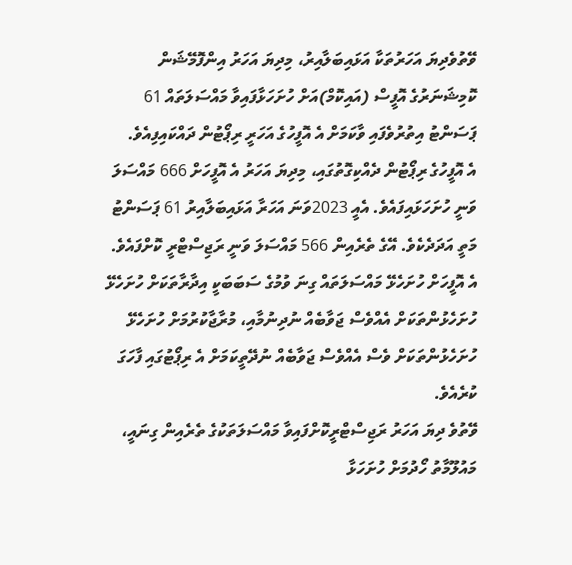ވޭތުވެދިޔަ އަހަރުތަކާ އަޅައިބަލާއިރު، މިދިޔަ އަހަރު އިންފޮމޭޝަން ކޮމިޝަނަރުގެ އޮފީސް (އައިކޮމް)އަށް ހުށަހަޅާފައިވާ މައްސަލަތައް 61 ޕަސަންޓު އިތުރުވެފައި ވާކަމަށް އެ އޮފީހުގެ އަހަރީ ރިޕޯޓުން ދައްކައިފިއެވެ.
އެ އޮފީހުގެ ރިޕޯޓުން ދެއްކިގޮތުގައި، މިދިޔަ އަހަރު އެ އޮފީހަށް 666 މައްސަލަ ވަނީ ހުށަހަޅައިފައެވެ. އެއީ 2023ވަނަ އަހަރާ އަޅައިބަލާއިރު 61 ޕަސަންޓު މަތީ އަދަދެކެވެ. އޭގެ ތެރެއިން 566 މައްސަލަ ވަނީ ރަޖިސްޓްރީ ކޮށްފައެވެ.
އެ އޮފީހަށް ހުށަހެޅޭ މައްސަލަތައް ގިނަ ވުމުގެ ސަބަބަކީ އިދާރާތަކަށް ހުށަހެޅޭ ހުށަހެޅުންތަކަށް އެއްވެސް ޖަވާބެއް ނުދިނުމާއި، މުރާޖާކުރުމަށް ހުށަހެޅޭ ހުށަހެޅުންތަކަށް ވެސް އެއްވެސް ޖަވާބެއް ނުދޭތީކަމަށް އެ ރިޕޯޓުގައި ފާހަގަ ކުރެއެވެ.
ވޭތުވެ ދިޔަ އަހަރު ރަޖިސްޓްރީކޮށްފައިވާ މައްސަލަތަކުގެ ތެރެއިން ގިނައީ، މައުލޫމާތު ހޯދުމަށް ހުށަހަޅާ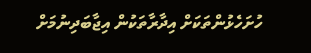ހުށަހެޅުންތަކަށް އިދާރާތަކުން އިޖާބަދިނުމަށް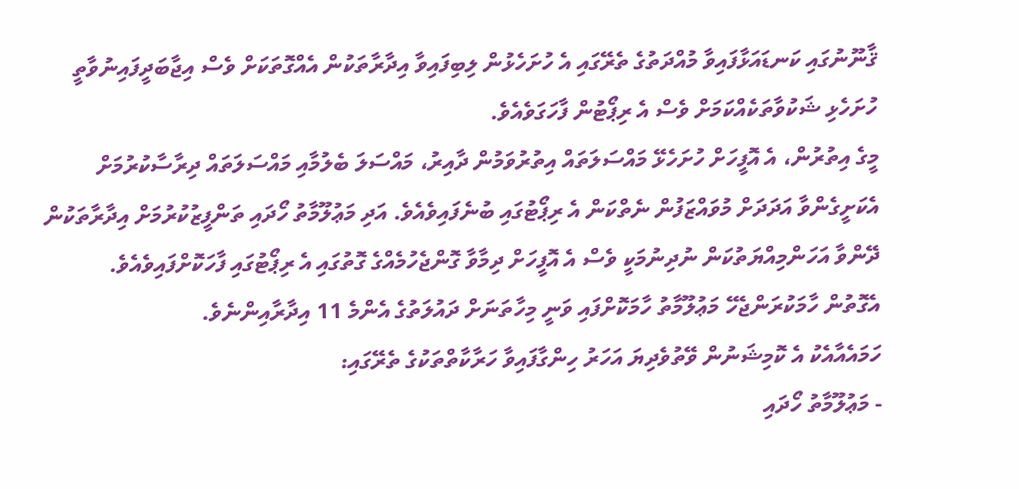ޤާނޫނުގައި ކަނޑައަޅާފައިވާ މުއްދަތުގެ ތެރޭގައި އެ ހުށަހެޅުން ލިބިފައިވާ އިދާރާތަކުން އެއްގޮތަކަށް ވެސް އިޖާބަދީފައިނުވާތީ ހުށަހެޅި ޝަކުވާތަކެއްކަމަށް ވެސް އެ ރިޕޯޓުން ފާހަގަވެއެވެ.
މީގެ އިތުރުން، އެ އޮފީހަށް ހުށަހެޅޭ މައްސަލަތައް އިތުރުވަމުން ދާއިރު، މައްސަލަ ބެލުމާއި މައްސަލަތައް ދިރާސާކުރުމަށް އެކަށީގެންވާ އަދަދަށް މުވައްޒަފުން ނެތްކަން އެ ރިޕޯޓުގައި ބުނެފައިވެއެވެ. އަދި މަޢުލޫމާތު ހޯދައި ތަންފީޒުކުރުމަށް އިދާރާތަކުން ދޭންވާ އަހަންމިއްޔަތުކަން ނުދިނުމަކީ ވެސް އެ އޮފީހަށް ދިމާވާ ގޮންޖެހުމެއްގެ ގޮތުގައި އެ ރިޕޯޓުގައި ފާހަކޮށްފައިވެއެވެ.
އެގޮތުން ހާމަކުރަންޖެހޭ މަޢުލޫމާތު ހާމަކޮށްފައި ވަނީ މިހާތަނަށް ދައުލަތުގެ އެންމެ 11 އިދާރާއިންނެވެ.
ހަމައެއާއެކު އެ ކޮމިޝަނުން ވޭތުވެދިޔަ އަހަރު ހިންގާފައިވާ ހަރާކާތްތަކުގެ ތެރޭގައި:
- މަޢުލޫމާތު ހޯދައި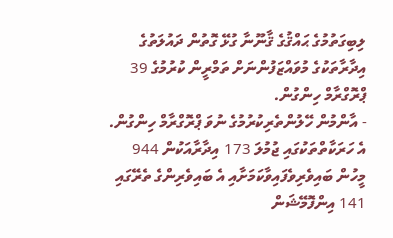ލިބިގަތުމުގެ ޙައްޤުގެ ޤާނޫނާ ގުޅޭ ގޮތުން ދައުލަތުގެ އިދާރާތަކުގެ މުވައްޒަފުންނަށް ތަމްރީން ކުރުމުގެ 39 ޕްރޮގްރާމް ހިންގުން.
- އާންމުން ހޭލުންތެރިކުރުމުގެ ނުވަ ޕްރޮގްރާމް ހިންގުން.
އެ ހަރަކާތްތަކުގައި ޖުމުލަ 173 އިދާރާއަކުން 944 މީހުން ބައިވެރިވެފައިވާކަމަށާއި އެ ބައިވެރިންގެ ތެރޭގައި 141 އިންފޮމޭޝަން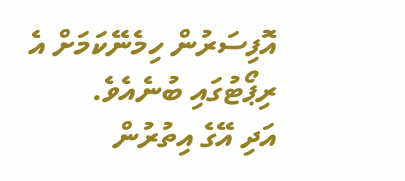އޮފިސަރުން ހިމެނޭކަމަށް އެ ރިޕޯޓުގައި ބުނެއެވެ.
އަދި އޭގެ އިތުރުން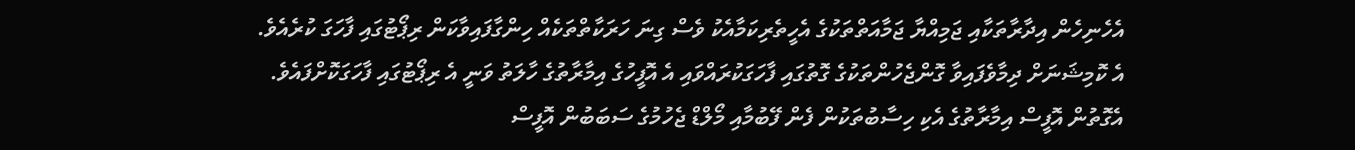އެހެނިހެން އިދާރާތަކާއި ޖަމިއްޔާ ޖަމާއަތްތަކުގެ އެހީތެރިކަމާއެކު ވެސް ގިނަ ހަރަކާތްތަކެއް ހިންގާފައިވާކަން ރިޕޯޓުގައި ފާހަގަ ކުރެއެވެ.
އެ ކޮމިޝަނަށް ދިމާވެފައިވާ ގޮންޖެހުންތަކުގެ ގޮތުގައި ފާހަގަކުރައްވައި އެ އޮފީހުގެ އިމާރާތުގެ ހާލަތު ވަނީ އެ ރިޕޯޓުގައި ފާހަގަކޮށްފައެވެ. އެގޮތުން އޮފީސް އިމާރާތުގެ އެކި ހިސާބުތަކުން ފެން ފޭބުމާއި މޯލްޑް ޖެހުމުގެ ސަބަބުން އޮފީސް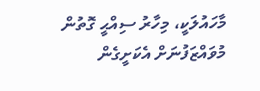މާހައުލަކީ، މިހާރު ސިއްޙީ ގޮތުން މުވައްޒަފުނަށް އެކަށީގެން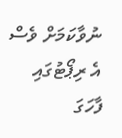ނުވާކަމަށް ވެސް އެ ރިޕޯޓުގައި ފާހަގަ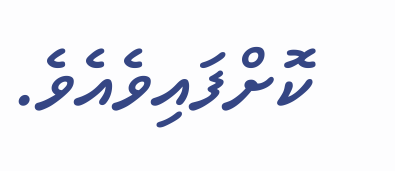ކޮށްފައިވެއެވެ.